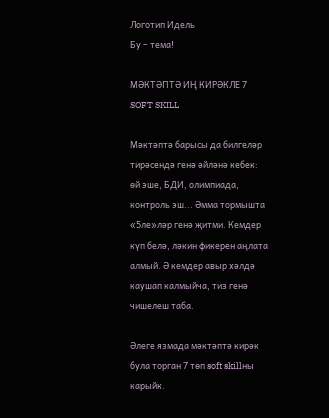Логотип Идель
Бу – тема!

МӘКТӘПТӘ ИҢ КИРӘКЛЕ 7 SOFT SKILL

Мәктәптә барысы да билгеләр тирәсендә генә әйләнә кебек: өй эше, БДИ, олимпиада, контроль эш... Әмма тормышта «5ле»ләр генә җитми. Кемдер күп белә, ләкин фикерен аңлата алмый. Ә кемдер авыр хәлдә каушап калмыйча, тиз генә чишелеш таба.

Әлеге язмада мәктәптә кирәк була торган 7 төп soft skillны карыйк.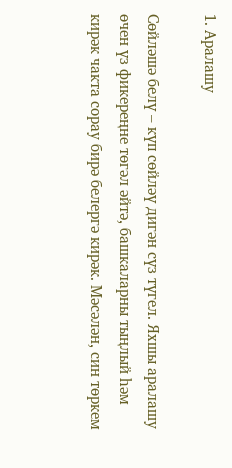1. Аралашу

Сөйләшә белү – күп сөйләү дигән сүз түгел. Яхшы аралашу өчен үз фикереңне төгәл әйтә, башкаларны тыңлый һәм кирәк чакта сорау бирә белергә кирәк. Мәсәлән, син төркем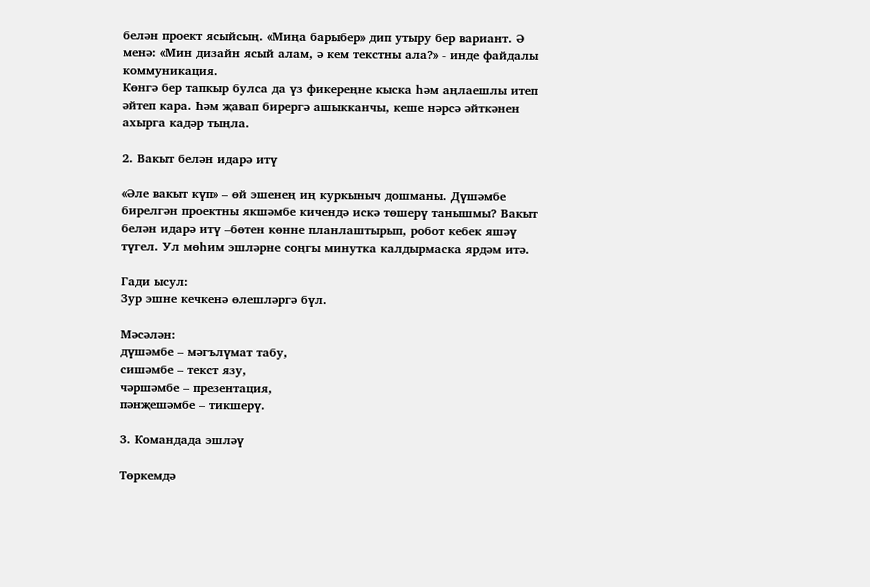белән проект ясыйсың. «Миңа барыбер» дип утыру бер вариант. Ә менә: «Мин дизайн ясый алам, ә кем текстны ала?» - инде файдалы коммуникация.
Көнгә бер тапкыр булса да үз фикереңне кыска һәм аңлаешлы итеп әйтеп кара. Һәм җавап бирергә ашыкканчы, кеше нәрсә әйткәнен ахырга кадәр тыңла.

2. Вакыт белән идарә итү

«Әле вакыт күп» – өй эшенең иң куркыныч дошманы. Дүшәмбе бирелгән проектны якшәмбе кичендә искә төшерү танышмы? Вакыт белән идарә итү –бөтен көнне планлаштырып, робот кебек яшәү түгел. Ул мөһим эшләрне соңгы минутка калдырмаска ярдәм итә.

Гади ысул:
Зур эшне кечкенә өлешләргә бүл.

Мәсәлән:
дүшәмбе – мәгълүмат табу,
сишәмбе – текст язу,
чәршәмбе – презентация,
пәнҗешәмбе – тикшерү.

3. Командада эшләү

Төркемдә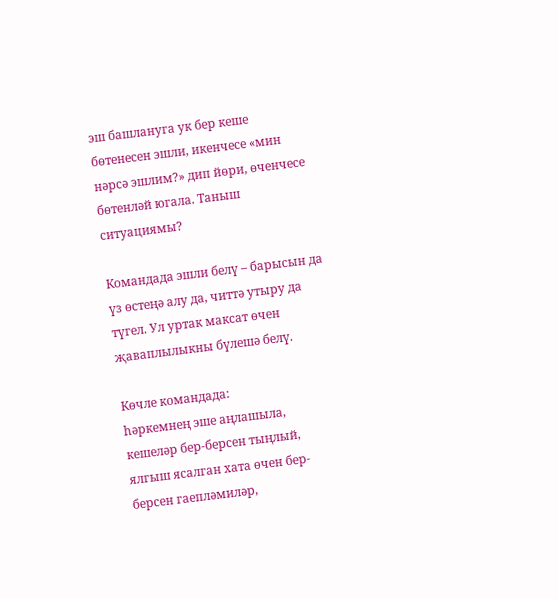эш башлануга ук бер кеше бөтенесен эшли, икенчесе «мин нәрсә эшлим?» дип йөри, өченчесе бөтенләй югала. Таныш ситуациямы?

Командада эшли белү – барысын да үз өстеңә алу да, читтә утыру да түгел. Ул уртак максат өчен җаваплылыкны бүлешә белү.

Көчле командада:
һәркемнең эше аңлашыла,
кешеләр бер-берсен тыңлый,
ялгыш ясалган хата өчен бер-берсен гаепләмиләр,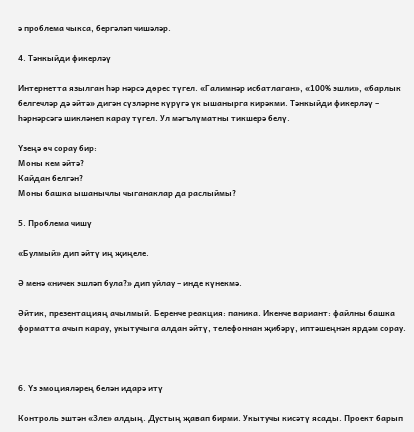ә проблема чыкса, бергәләп чишәләр.

4. Тәнкыйди фикерләү

Интернетта язылган һәр нәрсә дөрес түгел. «Галимнәр исбатлаган», «100% эшли», «барлык белгечләр дә әйтә» дигән сүзләрне күрүгә үк ышанырга кирәкми. Тәнкыйди фикерләү – һәрнәрсәгә шикләнеп карау түгел. Ул мәгълүматны тикшерә белү.

Үзеңә өч сорау бир:
Моны кем әйтә?
Кайдан белгән?
Моны башка ышанычлы чыганаклар да раслыймы?

5. Проблема чишү

«Булмый» дип әйтү иң җиңеле.

Ә менә «ничек эшләп була?» дип уйлау – инде күнекмә.

Әйтик, презентацияң ачылмый. Беренче реакция: паника. Икенче вариант: файлны башка форматта ачып карау, укытучыга алдан әйтү, телефоннан җибәрү, иптәшеңнән ярдәм сорау.



6. Үз эмоцияләрең белән идарә итү

Контроль эштән «3ле» алдың. Дустың җавап бирми. Укытучы кисәтү ясады. Проект барып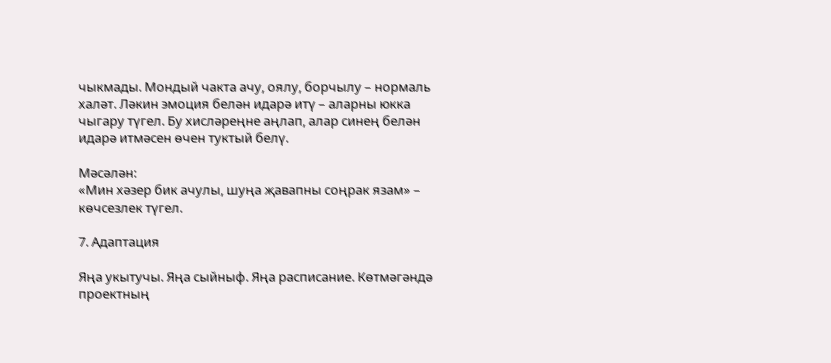чыкмады. Мондый чакта ачу, оялу, борчылу – нормаль халәт. Ләкин эмоция белән идарә итү – аларны юкка чыгару түгел. Бу хисләреңне аңлап, алар синең белән идарә итмәсен өчен туктый белү.

Мәсәлән:
«Мин хәзер бик ачулы, шуңа җавапны соңрак язам» – көчсезлек түгел.

7. Адаптация

Яңа укытучы. Яңа сыйныф. Яңа расписание. Көтмәгәндә проектның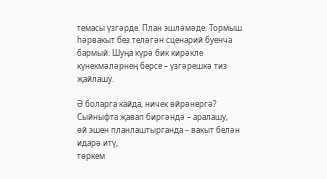темасы үзгәрде. План эшләмәде. Тормыш һәрвакыт без теләгән сценарий буенча бармый. Шуңа күрә бик кирәкле күнекмәләрнең берсе – үзгәрешкә тиз җайлашу.

Ә боларга кайда, ничек өйрәнергә?
Сыйныфта җавап биргәндә – аралашу,
өй эшен планлаштырганда – вакыт белән идарә итү,
төркем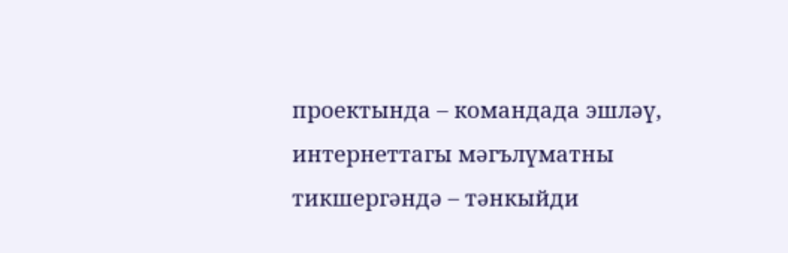проектында – командада эшләү,
интернеттагы мәгълүматны тикшергәндә – тәнкыйди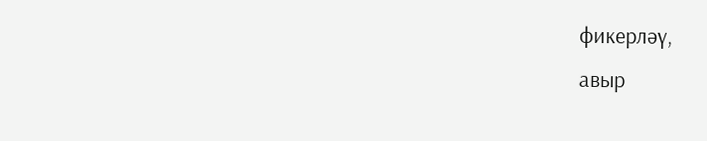фикерләү,
авыр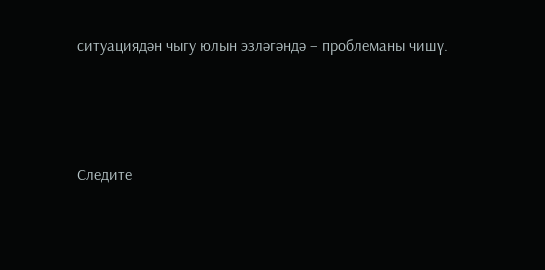ситуациядән чыгу юлын эзләгәндә – проблеманы чишү.



Следите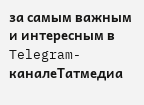за самым важным и интересным в Telegram-каналеТатмедиа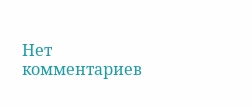Нет комментариев